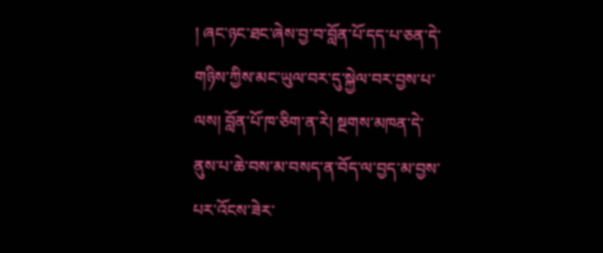། ཞང་ཉང་ཐང་ཞེས་བྱ་བ་བློན་པོ་དད་པ་ཅན་དེ་གཉིས་ཀྱིས་མང་ཡུལ་བར་དུ་སྐྱེལ་བར་བྱས་པ་ལས། བློན་པོ་ཁ་ཅིག་ན་རེ། སྔགས་མཁན་དེ་ནུས་པ་ཆེ་བས་མ་བསད་ན་བོད་ལ་བྱད་མ་བྱས་པར་འོངས་ཟེར་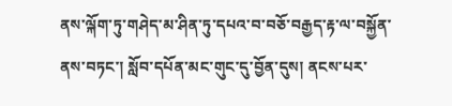ནས་ལྐོག་ཏུ་གཤེད་མ་ཤིན་ཏུ་དཔའ་བ་བཅོ་བརྒྱད་རྟ་ལ་བསྐྱོན་ནས་བཏང་། སློབ་དཔོན་མང་གུང་དུ་བྱོན་དུས། ནངས་པར་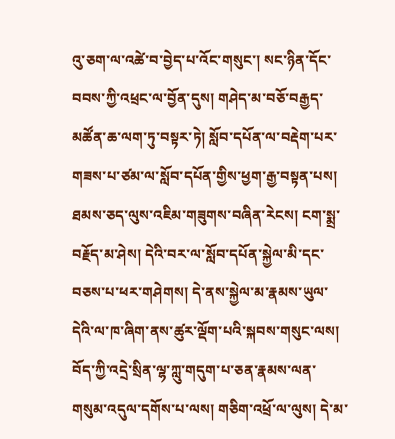འུ་ཅག་ལ་འཚེ་བ་བྱེད་པ་འོང་གསུང་། སང་ཉིན་དོང་བབས་ཀྱི་འཕྲང་ལ་བྱོན་དུས། གཤེད་མ་བཅོ་བརྒྱད་མཚོན་ཆ་ལག་ཏུ་བསྟར་ཏེ། སློབ་དཔོན་ལ་བརྡེག་པར་གཟས་པ་ཙམ་ལ་སློབ་དཔོན་གྱིས་ཕྱག་རྒྱ་བསྟན་པས། ཐམས་ཅད་ལུས་འཇིམ་གཟུགས་བཞིན་རེངས། ངག་སྨྲ་བརྗོད་མ་ཤེས། དེའི་བར་ལ་སློབ་དཔོན་སྐྱེལ་མི་དང་བཅས་པ་ཕར་གཤེགས། དེ་ནས་སྐྱེལ་མ་རྣམས་ཡུལ་དེའི་ལ་ཁ་ཞིག་ནས་ཚུར་ལྡོག་པའི་སྐབས་གསུང་ལས། བོད་ཀྱི་འདྲེ་སྲིན་ལྷ་ཀླུ་གདུག་པ་ཅན་རྣམས་ལན་གསུམ་འདུལ་དགོས་པ་ལས། གཅིག་འཕྲོ་ལ་ལུས། དེ་མ་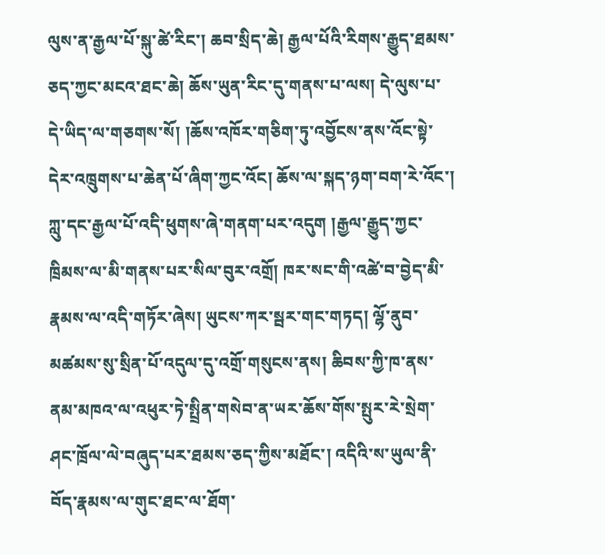ལུས་ན་རྒྱལ་པོ་སྐུ་ཚེ་རིང་། ཆབ་སྲིད་ཆེ། རྒྱལ་པོའི་རིགས་རྒྱུད་ཐམས་ཅད་ཀྱང་མངའ་ཐང་ཆེ། ཆོས་ཡུན་རིང་དུ་གནས་པ་ལས། དེ་ལུས་པ་དེ་ཡིད་ལ་གཅགས་སོ། །ཆོས་འཁོར་གཅིག་ཏུ་འབྱོངས་ནས་འོང་སྟེ་དེར་འཁྲུགས་པ་ཆེན་པོ་ཞིག་ཀྱང་འོང། ཆོས་ལ་སྐད་ཉག་བག་རེ་འོང་། ཀླུ་དང་རྒྱལ་པོ་འདི་ཕུགས་ཞེ་གནག་པར་འདུག །རྒྱལ་རྒྱུད་ཀྱང་ཁྲིམས་ལ་མི་གནས་པར་སིལ་བུར་འགྲོ། ཁར་སང་གི་འཚེ་བ་བྱེད་མི་རྣམས་ལ་འདི་གཏོར་ཞེས། ཡུངས་ཀར་སྦར་གང་གཏད། ལྷོ་ནུབ་མཚམས་སུ་སྲིན་པོ་འདུལ་དུ་འགྲོ་གསུངས་ནས། ཆིབས་ཀྱི་ཁ་ནས་ནམ་མཁའ་ལ་འཕུར་ཏེ་སྤྲིན་གསེབ་ན་ཡར་ཆོས་གོས་སྤུར་རེ་སྲེག་ཤང་ཁྲོལ་ལེ་བཞུད་པར་ཐམས་ཅད་ཀྱིས་མཐོང་། འདིའི་ས་ཡུལ་ནི་བོད་རྣམས་ལ་གུང་ཐང་ལ་ཐོག་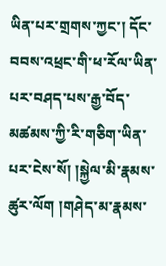ཡིན་པར་གྲགས་ཀྱང་། དོང་བབས་འཕྲང་གི་ཕ་རོལ་ཡིན་པར་བཤད་པས་རྒྱ་བོད་མཚམས་ཀྱི་རི་གཅིག་ཡིན་པར་ངེས་སོ། །སྐྱེལ་མི་རྣམས་ཚུར་ལོག །གཤེད་མ་རྣམས་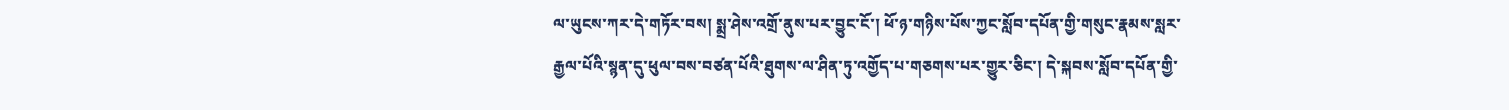ལ་ཡུངས་ཀར་དེ་གཏོར་བས། སྨྲ་ཤེས་འགྲོ་ནུས་པར་བྱུང་ངོ་། ཕོ་ཉ་གཉིས་པོས་ཀྱང་སློབ་དཔོན་གྱི་གསུང་རྣམས་སླར་རྒྱལ་པོའི་སྙན་དུ་ཕུལ་བས་བཙན་པོའི་ཐུགས་ལ་ཤིན་ཏུ་འགྱོད་པ་གཅགས་པར་གྱུར་ཅིང་། དེ་སྐབས་སློབ་དཔོན་གྱི་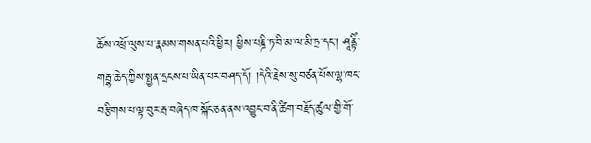ཆོས་འཕྲོ་ལུས་པ་རྣམས་གསན་པའི་ཕྱིར། ཕྱིས་པཎྜི་ཏ་བི་མ་ལ་མི་ཏྲ་དང་། ཤཱནྟིཾ་གརྦྷ་ཆེད་ཀྱིས་སྤྱན་དྲངས་པ་ཡིན་པར་བཤད་དོ། །དེའི་རྗེས་སུ་བཙན་པོས་ལྷ་ཁང་བརྩིགས་པ་ལྟ་བུར་རྦ་བཞེད་ཁ་སྐོང་ཅན་ནས་འབྱུང་བ་ནི་ཚིག་བརྗོད་ཚུལ་གྱི་གོ་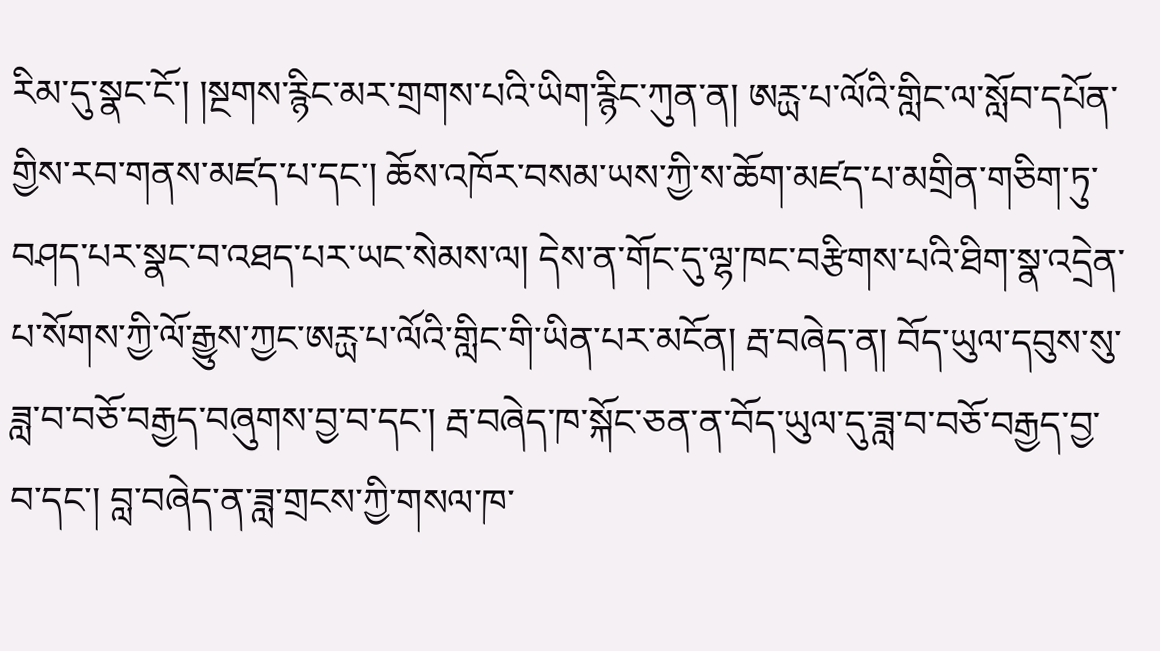རིམ་དུ་སྣང་ངོ་། །སྔགས་རྙིང་མར་གྲགས་པའི་ཡིག་རྙིང་ཀུན་ན། ཨརྻ་པ་ལོའི་གླིང་ལ་སློབ་དཔོན་གྱིས་རབ་གནས་མཛད་པ་དང་། ཆོས་འཁོར་བསམ་ཡས་ཀྱི་ས་ཆོག་མཛད་པ་མགྲིན་གཅིག་ཏུ་བཤད་པར་སྣང་བ་འཐད་པར་ཡང་སེམས་ལ། དེས་ན་གོང་དུ་ལྷ་ཁང་བརྩིགས་པའི་ཐིག་སྣ་འདྲེན་པ་སོགས་ཀྱི་ལོ་རྒྱུས་ཀྱང་ཨརྻ་པ་ལོའི་གླིང་གི་ཡིན་པར་མངོན། རྦ་བཞེད་ན། བོད་ཡུལ་དབུས་སུ་ཟླ་བ་བཅོ་བརྒྱད་བཞུགས་བྱ་བ་དང་། རྦ་བཞེད་ཁ་སྐོང་ཅན་ན་བོད་ཡུལ་དུ་ཟླ་བ་བཅོ་བརྒྱད་བྱ་བ་དང་། བླ་བཞེད་ན་ཟླ་གྲངས་ཀྱི་གསལ་ཁ་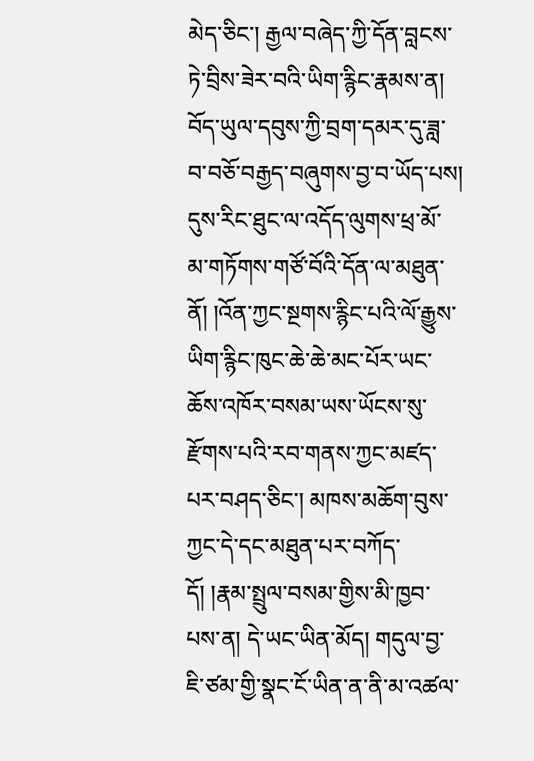མེད་ཅིང་། རྒྱལ་བཞེད་ཀྱི་དོན་བླངས་ཏེ་བྲིས་ཟེར་བའི་ཡིག་རྙིང་རྣམས་ན། བོད་ཡུལ་དབུས་ཀྱི་བྲག་དམར་དུ་ཟླ་བ་བཅོ་བརྒྱད་བཞུགས་བྱ་བ་ཡོད་པས། དུས་རིང་ཐུང་ལ་འདོད་ལུགས་ཕྲ་མོ་མ་གཏོགས་གཙོ་བོའི་དོན་ལ་མཐུན་ནོ། །འོན་ཀྱང་སྔགས་རྙིང་པའི་ལོ་རྒྱུས་ཡིག་རྙིང་ཁུང་ཆེ་ཆེ་མང་པོར་ཡང་ཆོས་འཁོར་བསམ་ཡས་ཡོངས་སུ་རྫོགས་པའི་རབ་གནས་ཀྱང་མཛད་པར་བཤད་ཅིང་། མཁས་མཆོག་བུས་ཀྱང་དེ་དང་མཐུན་པར་བཀོད་དོ། །རྣམ་སྤྲུལ་བསམ་གྱིས་མི་ཁྱབ་པས་ན། དེ་ཡང་ཡིན་མོད། གདུལ་བྱ་ཇི་ཙམ་གྱི་སྣང་ངོ་ཡིན་ན་ནི་མ་འཚལ་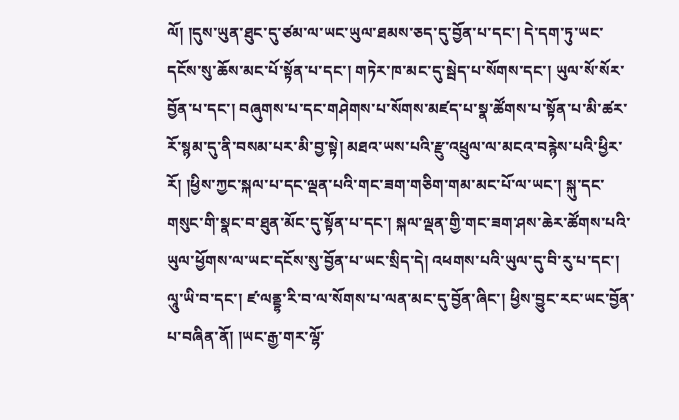ལོ། །དུས་ཡུན་ཐུང་དུ་ཙམ་ལ་ཡང་ཡུལ་ཐམས་ཅད་དུ་བྱོན་པ་དང་། དེ་དག་ཏུ་ཡང་དངོས་སུ་ཆོས་མང་པོ་སྟོན་པ་དང་། གཏེར་ཁ་མང་དུ་སྦེད་པ་སོགས་དང་། ཡུལ་སོ་སོར་བྱོན་པ་དང་། བཞུགས་པ་དང་གཤེགས་པ་སོགས་མཛད་པ་སྣ་ཚོགས་པ་སྟོན་པ་མི་ཚར་རོ་སྙམ་དུ་ནི་བསམ་པར་མི་བྱ་སྟེ། མཐའ་ཡས་པའི་རྫུ་འཕྲུལ་ལ་མངའ་བརྙེས་པའི་ཕྱིར་རོ། །ཕྱིས་ཀྱང་སྐལ་པ་དང་ལྡན་པའི་གང་ཟག་གཅིག་གམ་མང་པོ་ལ་ཡང་། སྐུ་དང་གསུང་གི་སྣང་བ་ཐུན་མོང་དུ་སྟོན་པ་དང་། སྐལ་ལྡན་གྱི་གང་ཟག་ཤས་ཆེར་ཚོགས་པའི་ཡུལ་ཕྱོགས་ལ་ཡང་དངོས་སུ་བྱོན་པ་ཡང་སྲིད་དེ། འཕགས་པའི་ཡུལ་དུ་བི་རུ་པ་དང་། ལཱུ་ཡི་བ་དང་། ཛ་ལནྡྷ་རི་བ་ལ་སོགས་པ་ལན་མང་དུ་བྱོན་ཞིང་། ཕྱིས་བྱུང་རང་ཡང་བྱོན་པ་བཞིན་ནོ། །ཡང་རྒྱ་གར་ལྷོ་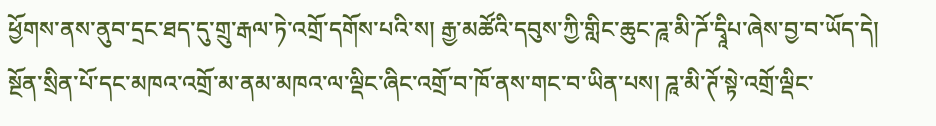ཕྱོགས་ནས་ནུབ་དྲང་ཐད་དུ་གྲུ་རྒལ་ཏེ་འགྲོ་དགོས་པའི་ས། རྒྱ་མཚོའི་དབུས་ཀྱི་གླིང་ཆུང་ཌཱ་མི་ཌོ་དྭཱིཔ་ཞེས་བྱ་བ་ཡོད་དེ། སྔོན་སྲིན་པོ་དང་མཁའ་འགྲོ་མ་ནམ་མཁའ་ལ་ལྡིང་ཞིང་འགྲོ་བ་ཁོ་ནས་གང་བ་ཡིན་པས། ཌཱ་མི་ཊོ་སྟེ་འགྲོ་ལྡིང་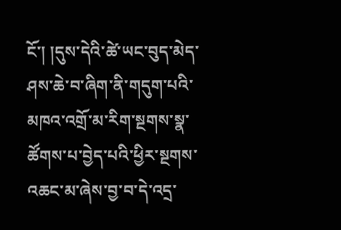ངོ་། །དུས་དེའི་ཚེ་ཡང་བུད་མེད་ཤས་ཆེ་བ་ཞིག་ནི་གདུག་པའི་མཁའ་འགྲོ་མ་རིག་སྔགས་སྣ་ཚོགས་པ་བྱེད་པའི་ཕྱིར་སྔགས་འཆང་མ་ཞེས་བྱ་བ་དེ་འདྲ་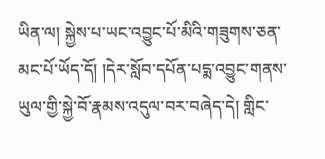ཡིན་ལ། སྐྱེས་པ་ཡང་འབྱུང་པོ་མིའི་གཟུགས་ཅན་མང་པོ་ཡོད་དོ། །དེར་སློབ་དཔོན་པདྨ་འབྱུང་གནས་ཡུལ་གྱི་སྐྱེ་བོ་རྣམས་འདུལ་བར་བཞེད་དེ། གླིང་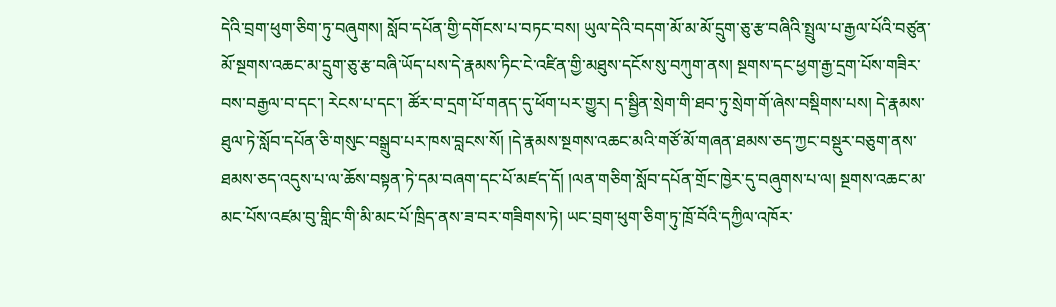དེའི་བྲག་ཕུག་ཅིག་ཏུ་བཞུགས། སློབ་དཔོན་གྱི་དགོངས་པ་བཏང་བས། ཡུལ་དེའི་བདག་མོ་མ་མོ་དྲུག་ཅུ་རྩ་བཞིའི་སྤྲུལ་པ་རྒྱལ་པོའི་བཙུན་མོ་སྔགས་འཆང་མ་དྲུག་ཅུ་རྩ་བཞི་ཡོད་པས་དེ་རྣམས་ཏིང་ངེ་འཛིན་གྱི་མཐུས་དངོས་སུ་བཀུག་ནས། སྔགས་དང་ཕྱག་རྒྱ་དྲག་པོས་གཟིར་བས་བརྒྱལ་བ་དང་། རེངས་པ་དང་། ཚོར་བ་དྲག་པོ་གནད་དུ་ཕོག་པར་གྱུར། ད་སྦྱིན་སྲེག་གི་ཐབ་ཏུ་སྲེག་གོ་ཞེས་བསྡིགས་པས། དེ་རྣམས་ཐུལ་ཏེ་སློབ་དཔོན་ཅི་གསུང་བསྒྲུབ་པར་ཁས་བླངས་སོ། །དེ་རྣམས་སྔགས་འཆང་མའི་གཙོ་མོ་གཞན་ཐམས་ཅད་ཀྱང་བསྡུར་བཅུག་ནས་ཐམས་ཅད་འདུས་པ་ལ་ཆོས་བསྟན་ཏེ་དམ་བཞག་དང་པོ་མཛད་དོ། །ལན་གཅིག་སློབ་དཔོན་གྲོང་ཁྱེར་དུ་བཞུགས་པ་ལ། སྔགས་འཆང་མ་མང་པོས་འཛམ་བུ་གླིང་གི་མི་མང་པོ་ཁྲིད་ནས་ཟ་བར་གཟིགས་ཏེ། ཡང་བྲག་ཕུག་ཅིག་ཏུ་ཁྲོ་བོའི་དཀྱིལ་འཁོར་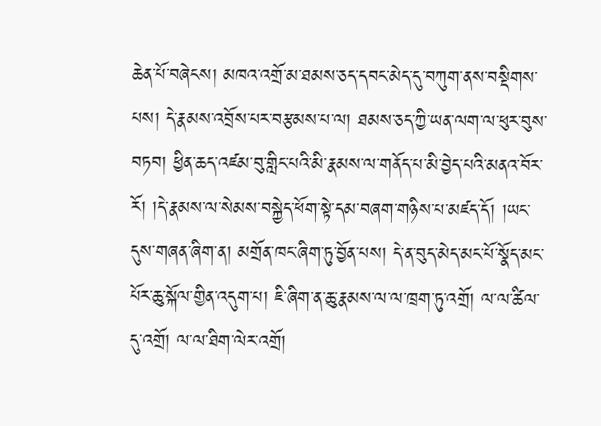ཆེན་པོ་བཞེངས། མཁའ་འགྲོ་མ་ཐམས་ཅད་དབང་མེད་དུ་བཀུག་ནས་བསྡིགས་པས། དེ་རྣམས་འབྲོས་པར་བརྩམས་པ་ལ། ཐམས་ཅད་ཀྱི་ཡན་ལག་ལ་ཕུར་བུས་བཏབ། ཕྱིན་ཆད་འཛམ་བུ་གླིང་པའི་མི་རྣམས་ལ་གནོད་པ་མི་བྱེད་པའི་མནའ་བོར་རོ། །དེ་རྣམས་ལ་སེམས་བསྐྱེད་ཕོག་སྟེ་དམ་བཞག་གཉིས་པ་མཛད་དོ། །ཡང་དུས་གཞན་ཞིག་ན། མགྲོན་ཁང་ཞིག་ཏུ་བྱོན་པས། དེ་ན་བུད་མེད་མང་པོ་སྣོད་མང་པོར་ཆུ་སྐོལ་གྱིན་འདུག་པ། ཇི་ཞིག་ན་ཆུ་རྣམས་ལ་ལ་ཁྲག་ཏུ་འགྲོ། ལ་ལ་ཚིལ་དུ་འགྲོ། ལ་ལ་ཐིག་ལེར་འགྲོ།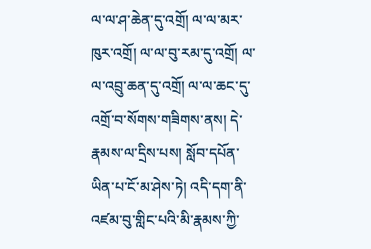ལ་ལ་ཤ་ཆེན་དུ་འགྲོ། ལ་ལ་མར་ཁུར་འགྲོ། ལ་ལ་བུ་རམ་དུ་འགྲོ། ལ་ལ་འབྲུ་ཆན་དུ་འགྲོ། ལ་ལ་ཆང་དུ་འགྲོ་བ་སོགས་གཟིགས་ནས། དེ་རྣམས་ལ་དྲིས་པས། སློབ་དཔོན་ཡིན་པ་ངོ་མ་ཤེས་ཏེ། འདི་དག་ནི་འཛམ་བུ་གླིང་པའི་མི་རྣམས་ཀྱི་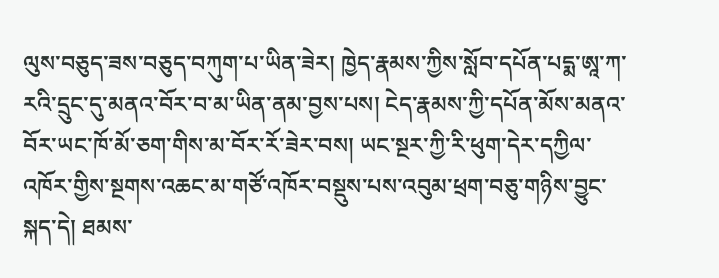ལུས་བཅུད་ཟས་བཅུད་བཀུག་པ་ཡིན་ཟེར། ཁྱེད་རྣམས་ཀྱིས་སློབ་དཔོན་པདྨ་ཨཱ་ཀ་རའི་དྲུང་དུ་མནའ་བོར་བ་མ་ཡིན་ནམ་བྱས་པས། ངེད་རྣམས་ཀྱི་དཔོན་མོས་མནའ་བོར་ཡང་ཁོ་མོ་ཅག་གིས་མ་བོར་རོ་ཟེར་བས། ཡང་སྔར་ཀྱི་རི་ཕུག་དེར་དཀྱིལ་འཁོར་གྱིས་སྔགས་འཆང་མ་གཙོ་འཁོར་བསྡུས་པས་འབུམ་ཕྲག་བཅུ་གཉིས་བྱུང་སྐད་དེ། ཐམས་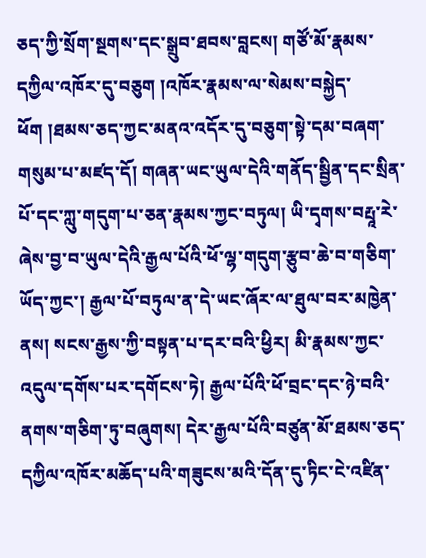ཅད་ཀྱི་སྲོག་སྔགས་དང་སྒྲུབ་ཐབས་བླངས། གཙོ་མོ་རྣམས་དཀྱིལ་འཁོར་དུ་བཅུག །འཁོར་རྣམས་ལ་སེམས་བསྐྱེད་ཕོག །ཐམས་ཅད་ཀྱང་མནའ་འདོར་དུ་བཅུག་སྟེ་དམ་བཞག་གསུམ་པ་མཛད་དོ། གཞན་ཡང་ཡུལ་དེའི་གནོད་སྦྱིན་དང་སྲིན་པོ་དང་ཀླུ་གདུག་པ་ཅན་རྣམས་ཀྱང་བཏུལ། ཡི་དྭགས་བརྤཱ་རེ་ཞེས་བྱ་བ་ཡུལ་དེའི་རྒྱལ་པོའི་ཕོ་ལྷ་གདུག་རྩུབ་ཆེ་བ་གཅིག་ཡོད་ཀྱང་། རྒྱལ་པོ་བཏུལ་ན་དེ་ཡང་ཞོར་ལ་ཐུལ་བར་མཁྱེན་ནས། སངས་རྒྱས་ཀྱི་བསྟན་པ་དར་བའི་ཕྱིར། མི་རྣམས་ཀྱང་འདུལ་དགོས་པར་དགོངས་ཏེ། རྒྱལ་པོའི་ཕོ་བྲང་དང་ཉེ་བའི་ནགས་གཅིག་ཏུ་བཞུགས། དེར་རྒྱལ་པོའི་བཙུན་མོ་ཐམས་ཅད་དཀྱིལ་འཁོར་མཆོད་པའི་གཟུངས་མའི་དོན་དུ་ཏིང་ངེ་འཛིན་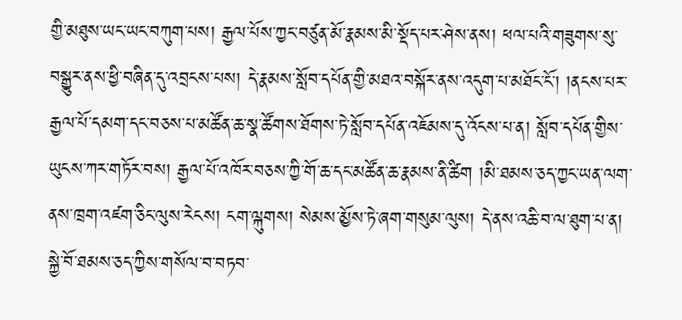གྱི་མཐུས་ཡང་ཡང་བཀུག་པས། རྒྱལ་པོས་ཀྱང་བཙུན་མོ་རྣམས་མི་སྡོད་པར་ཤེས་ནས། ཕལ་པའི་གཟུགས་སུ་བསྒྱུར་ནས་ཕྱི་བཞིན་དུ་འབྲངས་པས། དེ་རྣམས་སློབ་དཔོན་གྱི་མཐའ་བསྐོར་ནས་འདུག་པ་མཐོང་ངོ་། །ནངས་པར་རྒྱལ་པོ་དམག་དང་བཅས་པ་མཚོན་ཆ་སྣ་ཚོགས་ཐོགས་ཏེ་སློབ་དཔོན་འཇོམས་དུ་འོངས་པ་ན། སློབ་དཔོན་གྱིས་ཡུངས་ཀར་གཏོར་བས། རྒྱལ་པོ་འཁོར་བཅས་ཀྱི་གོ་ཆ་དང་མཚོན་ཆ་རྣམས་ནི་ཚིག །མི་ཐམས་ཅད་ཀྱང་ཡན་ལག་ནས་ཁྲག་འཛག་ཅིང་ལུས་རེངས། ངག་ལྐུགས། སེམས་མྱོས་ཏེ་ཞག་གསུམ་ལུས། དེ་ནས་འཆི་བ་ལ་ཐུག་པ་ན། སྐྱེ་བོ་ཐམས་ཅད་ཀྱིས་གསོལ་བ་བཏབ་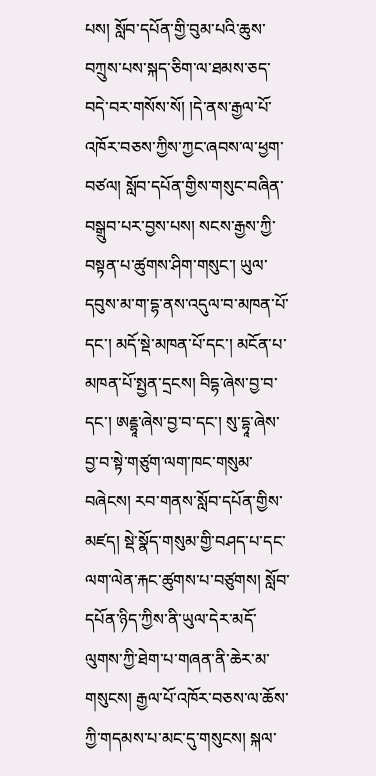པས། སློབ་དཔོན་གྱི་བུམ་པའི་ཆུས་བཀྲུས་པས་སྐད་ཅིག་ལ་ཐམས་ཅད་བདེ་བར་གསོས་སོ། །དེ་ནས་རྒྱལ་པོ་འཁོར་བཅས་ཀྱིས་ཀྱང་ཞབས་ལ་ཕྱག་བཙལ། སློབ་དཔོན་གྱིས་གསུང་བཞིན་བསྒྲུབ་པར་བྱས་པས། སངས་རྒྱས་ཀྱི་བསྟན་པ་ཚུགས་ཤིག་གསུང་། ཡུལ་དབུས་མ་ག་དྷ་ནས་འདུལ་བ་མཁན་པོ་དང་། མདོ་སྡེ་མཁན་པོ་དང་། མངོན་པ་མཁན་པོ་སྤྱན་དྲངས། བིདྷ་ཞེས་བྱ་བ་དང་། ཨརྡྷཱ་ཞེས་བྱ་བ་དང་། སུ་དྷཱ་ཞེས་བྱ་བ་སྟེ་གཙུག་ལག་ཁང་གསུམ་བཞེངས། རབ་གནས་སློབ་དཔོན་གྱིས་མཛད། སྡེ་སྣོད་གསུམ་གྱི་བཤད་པ་དང་ལག་ལེན་རྐང་ཚུགས་པ་བཙུགས། སློབ་དཔོན་ཉིད་ཀྱིས་ནི་ཡུལ་དེར་མདོ་ལུགས་ཀྱི་ཐེག་པ་གཞན་ནི་ཆེར་མ་གསུངས། རྒྱལ་པོ་འཁོར་བཅས་ལ་ཆོས་ཀྱི་གདམས་པ་མང་དུ་གསུངས། སྐལ་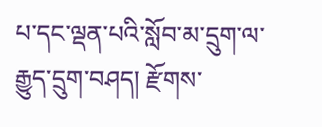པ་དང་ལྡན་པའི་སློབ་མ་དྲུག་ལ་རྒྱུད་དྲུག་བཤད། རྫོགས་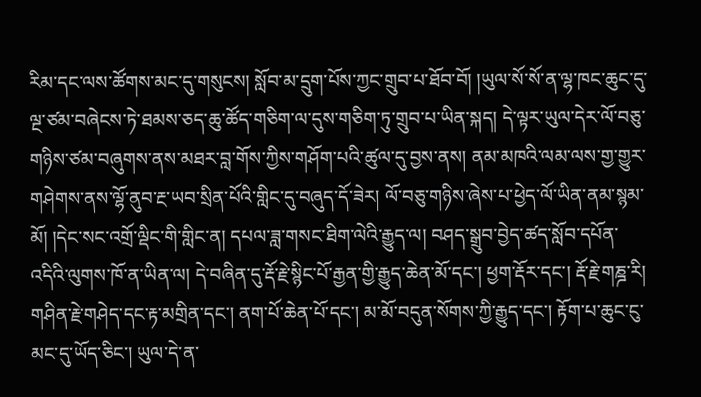རིམ་དང་ལས་ཚོགས་མང་དུ་གསུངས། སློབ་མ་དྲུག་པོས་ཀྱང་གྲུབ་པ་ཐོབ་བོ། །ཡུལ་སོ་སོ་ན་ལྷ་ཁང་ཆུང་དུ་ལྔ་ཙམ་བཞེངས་ཏེ་ཐམས་ཅད་ཆུ་ཚོད་གཅིག་ལ་དུས་གཅིག་ཏུ་གྲུབ་པ་ཡིན་སྐད། དེ་ལྟར་ཡུལ་དེར་ལོ་བཅུ་གཉིས་ཙམ་བཞུགས་ནས་མཐར་བླ་གོས་ཀྱིས་གཤོག་པའི་ཚུལ་དུ་བྱས་ནས། ནམ་མཁའི་ལམ་ལས་གྱ་གྱུར་གཤེགས་ནས་ལྷོ་ནུབ་རྔ་ཡབ་སྲིན་པོའི་གླིང་དུ་བཞུད་དོ་ཟེར། ལོ་བཅུ་གཉིས་ཞེས་པ་ཕྱེད་ལོ་ཡིན་ནམ་སྙམ་མོ། །དེང་སང་འགྲོ་ལྡིང་གི་གླིང་ན། དཔལ་ཟླ་གསང་ཐིག་ལེའི་རྒྱུད་ལ། བཤད་སྒྲུབ་བྱེད་ཚད་སློབ་དཔོན་འདིའི་ལུགས་ཁོ་ན་ཡིན་ལ། དེ་བཞིན་དུ་རྡོ་རྗེ་སྙིང་པོ་རྒྱན་གྱི་རྒྱུད་ཆེན་མོ་དང་། ཕྱག་རྡོར་དང་། རྡོ་རྗེ་གཎྜ་རི། གཤིན་རྗེ་གཤེད་དང་རྟ་མགྲིན་དང་། ནག་པོ་ཆེན་པོ་དང་། མ་མོ་བདུན་སོགས་ཀྱི་རྒྱུད་དང་། རྟོག་པ་ཆུང་ངུ་མང་དུ་ཡོད་ཅིང་། ཡུལ་དེ་ན་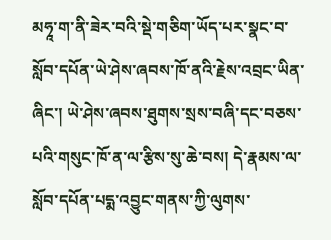མཧཱ་ག་ནི་ཟེར་བའི་སྡེ་གཅིག་ཡོད་པར་སྣང་བ་སློབ་དཔོན་ཡེ་ཤེས་ཞབས་ཁོ་ནའི་རྗེས་འབྲང་ཡིན་ཞིང་། ཡེ་ཤེས་ཞབས་ཐུགས་སྲས་བཞི་དང་བཅས་པའི་གསུང་ཁོ་ན་ལ་རྩིས་སུ་ཆེ་བས། དེ་རྣམས་ལ་སློབ་དཔོན་པདྨ་འབྱུང་གནས་ཀྱི་ལུགས་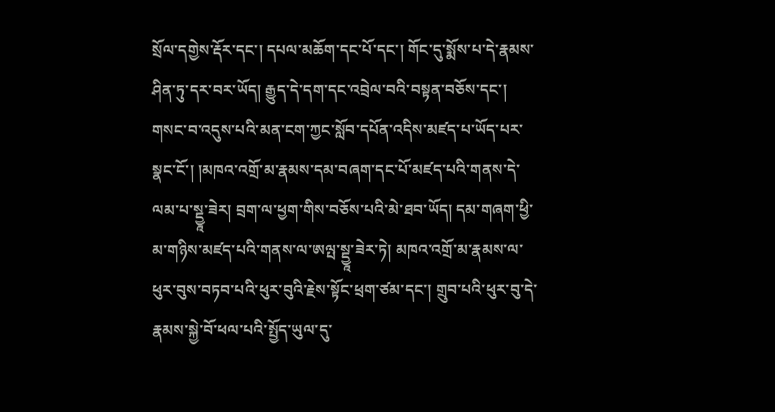སྲོལ་དགྱེས་རྡོར་དང་། དཔལ་མཆོག་དང་པོ་དང་། གོང་དུ་སྨོས་པ་དེ་རྣམས་ཤིན་ཏུ་དར་བར་ཡོད། རྒྱུད་དེ་དག་དང་འབྲེལ་བའི་བསྟན་བཅོས་དང་། གསང་བ་འདུས་པའི་མན་ངག་ཀྱང་སློབ་དཔོན་འདིས་མཛད་པ་ཡོད་པར་སྣང་ངོ་། །མཁའ་འགྲོ་མ་རྣམས་དམ་བཞག་དང་པོ་མཛད་པའི་གནས་དེ་ལམ་པ་སྡྱཱ་ཟེར། བྲག་ལ་ཕྱག་གིས་བཅོས་པའི་མེ་ཐབ་ཡོད། དམ་གཞག་ཕྱི་མ་གཉིས་མཛད་པའི་གནས་ལ་ཨལྤ་སྡྱཱ་ཟེར་ཏེ། མཁའ་འགྲོ་མ་རྣམས་ལ་ཕུར་བུས་བཏབ་པའི་ཕུར་བུའི་རྗེས་སྟོང་ཕྲག་ཙམ་དང་། གྲུབ་པའི་ཕུར་བུ་དེ་རྣམས་སྐྱེ་བོ་ཕལ་པའི་སྤྱོད་ཡུལ་དུ་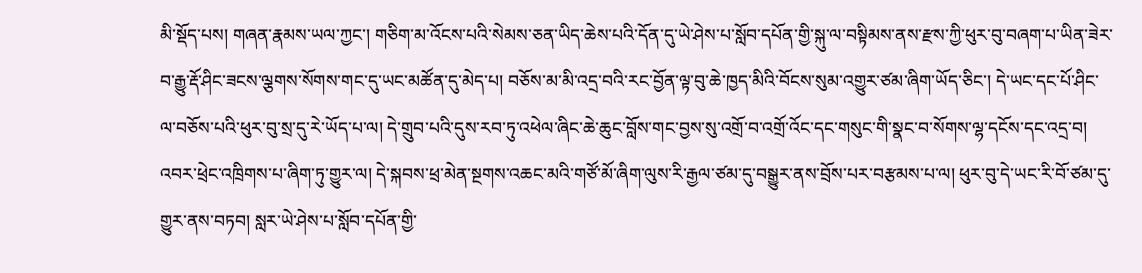མི་སྡོད་པས། གཞན་རྣམས་ཡལ་ཀྱང་། གཅིག་མ་འོངས་པའི་སེམས་ཅན་ཡིད་ཆེས་པའི་དོན་དུ་ཡེ་ཤེས་པ་སློབ་དཔོན་གྱི་སྐུ་ལ་བསྟིམས་ནས་རྫས་ཀྱི་ཕུར་བུ་བཞག་པ་ཡིན་ཟེར་བ་རྒྱུ་རྡོ་ཤིང་ཟངས་ལྕགས་སོགས་གང་དུ་ཡང་མཚོན་དུ་མེད་པ། བཅོས་མ་མི་འདྲ་བའི་རང་བྱོན་ལྟ་བུ་ཆེ་ཁྱད་མིའི་བོངས་སུམ་འགྱུར་ཙམ་ཞིག་ཡོད་ཅིང་། དེ་ཡང་དང་པོ་ཤིང་ལ་བཅོས་པའི་ཕུར་བུ་སྲ་དུ་རེ་ཡོད་པ་ལ། དེ་གྲུབ་པའི་དུས་རབ་ཏུ་འཕེལ་ཞིང་ཆེ་ཆུང་བློས་གང་བྱས་སུ་འགྲོ་བ་འགྲོ་འོང་དང་གསུང་གི་སྣང་བ་སོགས་ལྷ་དངོས་དང་འདྲ་བ། འབར་ཕྲེང་འཁྲིགས་པ་ཞིག་ཏུ་གྱུར་ལ། དེ་སྐབས་ཕྲ་མེན་སྔགས་འཆང་མའི་གཙོ་མོ་ཞིག་ལུས་རི་རྒྱལ་ཙམ་དུ་བསྒྱུར་ནས་བྲོས་པར་བརྩམས་པ་ལ། ཕུར་བུ་དེ་ཡང་རི་བོ་ཙམ་དུ་གྱུར་ནས་བཏབ། སླར་ཡེ་ཤེས་པ་སློབ་དཔོན་གྱི་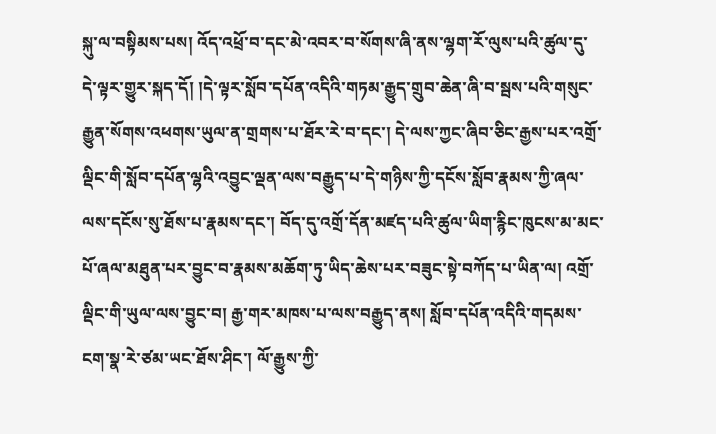སྐུ་ལ་བསྟིམས་པས། འོད་འཕྲོ་བ་དང་མེ་འབར་བ་སོགས་ཞི་ནས་ལྷག་རོ་ལུས་པའི་ཚུལ་དུ་དེ་ལྟར་གྱུར་སྐད་དོ། །དེ་ལྟར་སློབ་དཔོན་འདིའི་གཏམ་རྒྱུད་གྲུབ་ཆེན་ཞི་བ་སྦས་པའི་གསུང་རྒྱུན་སོགས་འཕགས་ཡུལ་ན་གྲགས་པ་ཐོར་རེ་བ་དང་། དེ་ལས་ཀྱང་ཞིབ་ཅིང་རྒྱས་པར་འགྲོ་ལྡིང་གི་སློབ་དཔོན་ལྷའི་འབྱུང་ལྡན་ལས་བརྒྱུད་པ་དེ་གཉིས་ཀྱི་དངོས་སློབ་རྣམས་ཀྱི་ཞལ་ལས་དངོས་སུ་ཐོས་པ་རྣམས་དང་། བོད་དུ་འགྲོ་དོན་མཛད་པའི་ཚུལ་ཡིག་རྙིང་ཁུངས་མ་མང་པོ་ཞལ་མཐུན་པར་བྱུང་བ་རྣམས་མཆོག་ཏུ་ཡིད་ཆེས་པར་བཟུང་སྟེ་བཀོད་པ་ཡིན་ལ། འགྲོ་ལྡིང་གི་ཡུལ་ལས་བྱུང་བ། རྒྱ་གར་མཁས་པ་ལས་བརྒྱུད་ནས། སློབ་དཔོན་འདིའི་གདམས་ངག་སྣ་རེ་ཙམ་ཡང་ཐོས་ཤིང་། ལོ་རྒྱུས་ཀྱི་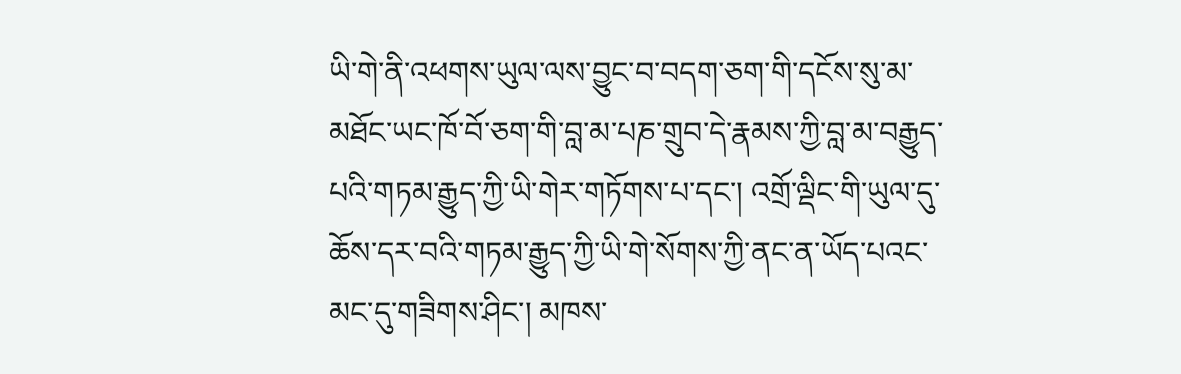ཡི་གེ་ནི་འཕགས་ཡུལ་ལས་བྱུང་བ་བདག་ཅག་གི་དངོས་སུ་མ་མཐོང་ཡང་ཁོ་བོ་ཅག་གི་བླ་མ་པཎ་གྲུབ་དེ་རྣམས་ཀྱི་བླ་མ་བརྒྱུད་པའི་གཏམ་རྒྱུད་ཀྱི་ཡི་གེར་གཏོགས་པ་དང་། འགྲོ་ལྡིང་གི་ཡུལ་དུ་ཆོས་དར་བའི་གཏམ་རྒྱུད་ཀྱི་ཡི་གེ་སོགས་ཀྱི་ནང་ན་ཡོད་པའང་མང་དུ་གཟིགས་ཤིང་། མཁས་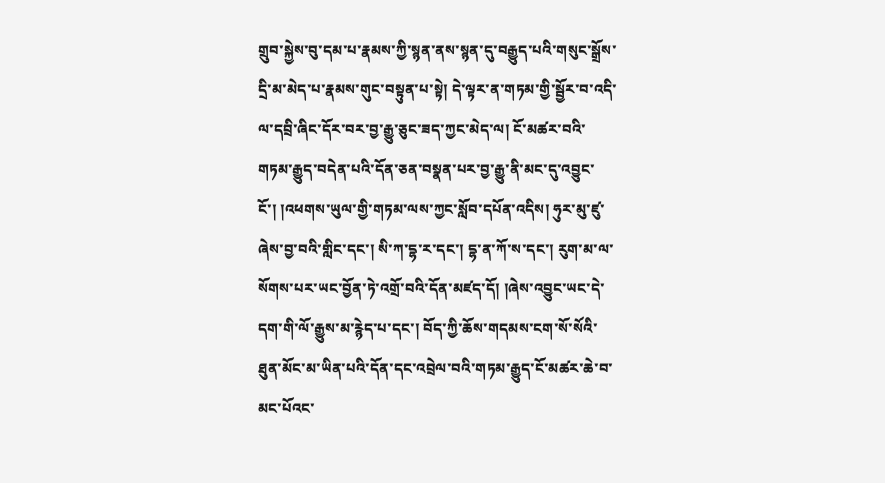གྲུབ་སྐྱེས་བུ་དམ་པ་རྣམས་ཀྱི་སྙན་ནས་སྙན་དུ་བརྒྱུད་པའི་གསུང་སྒྲོས་དྲི་མ་མེད་པ་རྣམས་གུང་བསྟུན་པ་སྟེ། དེ་ལྟར་ན་གཏམ་གྱི་སྦྱོར་བ་འདི་ལ་དབྲི་ཞིང་དོར་བར་བྱ་རྒྱུ་ཅུང་ཟད་ཀྱང་མེད་ལ། ངོ་མཚར་བའི་གཏམ་རྒྱུད་བདེན་པའི་དོན་ཅན་བསྣན་པར་བྱ་རྒྱུ་ནི་མང་དུ་འབྱུང་ངོ་། །འཕགས་ཡུལ་གྱི་གཏམ་ལས་ཀྱང་སློབ་དཔོན་འདིས། ཧུར་མུ་ཛུ་ཞེས་བྱ་བའི་གླིང་དང་། སི་ཀ་དྷ་ར་དང་། དྷ་ན་ཀོ་ས་དང་། རུག་མ་ལ་སོགས་པར་ཡང་བྱོན་ཏེ་འགྲོ་བའི་དོན་མཛད་དོ། །ཞེས་འབྱུང་ཡང་དེ་དག་གི་ལོ་རྒྱུས་མ་རྙེད་པ་དང་། བོད་ཀྱི་ཆོས་གདམས་ངག་སོ་སོའི་ཐུན་མོང་མ་ཡིན་པའི་དོན་དང་འབྲེལ་བའི་གཏམ་རྒྱུད་ངོ་མཚར་ཆེ་བ་མང་པོའང་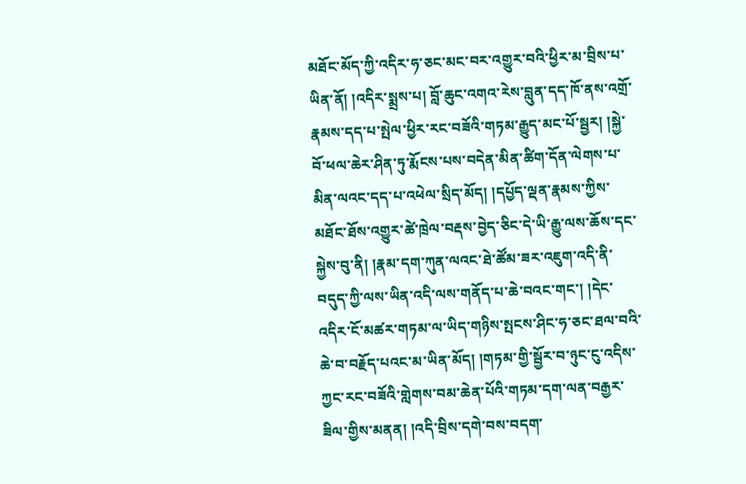མཐོང་མོད་ཀྱི་འདིར་ཧ་ཅང་མང་བར་འགྱུར་བའི་ཕྱིར་མ་བྲིས་པ་ཡིན་ནོ། །འདིར་སྨྲས་པ། བློ་ཆུང་འགའ་རེས་བླུན་དད་ཁོ་ནས་འགྲོ་རྣམས་དད་པ་སྤེལ་ཕྱིར་རང་བཟོའི་གཏམ་རྒྱུད་མང་པོ་སྦྱར། །སྐྱེ་བོ་ཕལ་ཆེར་ཤིན་ཏུ་རྨོངས་པས་བདེན་མིན་ཚིག་དོན་ལེགས་པ་མིན་ལའང་དད་པ་འཕེལ་སྲིད་མོད། །དཔྱོད་ལྡན་རྣམས་ཀྱིས་མཐོང་ཐོས་འགྱུར་ཚེ་ཁྲེལ་བརྡས་བྱེད་ཅིང་དེ་ཡི་རྒྱུ་ལས་ཆོས་དང་སྐྱེས་བུ་ནི། །རྣམ་དག་ཀུན་ལའང་ཐེ་ཚོམ་ཟར་འཇུག་འདི་ནི་བདུད་ཀྱི་ལས་ཡིན་འདི་ལས་གནོད་པ་ཆེ་བའང་གང་། །དེང་འདིར་ངོ་མཚར་གཏམ་ལ་ཡིད་གཉིས་སྤངས་ཤིང་ཧ་ཅང་ཐལ་བའི་ཆེ་བ་བརྗོད་པའང་མ་ཡིན་མོད། །གཏམ་གྱི་སྦྱོར་བ་ཉུང་ངུ་འདིས་ཀྱང་རང་བཟོའི་གླེགས་བམ་ཆེན་པོའི་གཏམ་དག་ལན་བརྒྱར་ཟིལ་གྱིས་མནན། །འདི་བྲིས་དགེ་བས་བདག་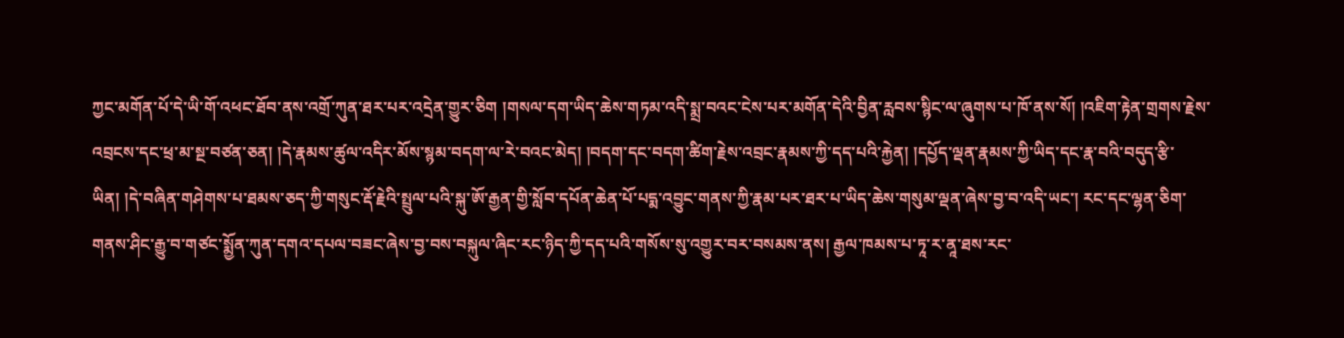ཀྱང་མགོན་པོ་དེ་ཡི་གོ་འཕང་ཐོབ་ནས་འགྲོ་ཀུན་ཐར་པར་འདྲེན་གྱུར་ཅིག །གསལ་དག་ཡིད་ཆེས་གཏམ་འདི་སྨྲ་བའང་ངེས་པར་མགོན་དེའི་བྱིན་རླབས་སྙིང་ལ་ཞུགས་པ་ཁོ་ནས་སོ། །འཇིག་རྟེན་གྲགས་རྗེས་འབྲངས་དང་ཕྲ་མ་སྔ་བཙན་ཅན། །དེ་རྣམས་ཚུལ་འདིར་མོས་སྙམ་བདག་ལ་རེ་བའང་མེད། །བདག་དང་བདག་ཚིག་རྗེས་འབྲང་རྣམས་ཀྱི་དད་པའི་རྐྱེན། །དཔྱོད་ལྡན་རྣམས་ཀྱི་ཡིད་དང་རྣ་བའི་བདུད་རྩི་ཡིན། །དེ་བཞིན་གཤེགས་པ་ཐམས་ཅད་ཀྱི་གསུང་རྡོ་རྗེའི་སྤྲུལ་པའི་སྐུ་ཨོ་རྒྱན་གྱི་སློབ་དཔོན་ཆེན་པོ་པདྨ་འབྱུང་གནས་ཀྱི་རྣམ་པར་ཐར་པ་ཡིད་ཆེས་གསུམ་ལྡན་ཞེས་བྱ་བ་འདི་ཡང་། རང་དང་ལྷན་ཅིག་གནས་ཤིང་རྒྱུ་བ་གཙང་སྨྱོན་ཀུན་དགའ་དཔལ་བཟང་ཞེས་བྱ་བས་བསྐུལ་ཞིང་རང་ཉིད་ཀྱི་དད་པའི་གསོས་སུ་འགྱུར་བར་བསམས་ནས། རྒྱལ་ཁམས་པ་ཏཱ་ར་ནཱ་ཐས་རང་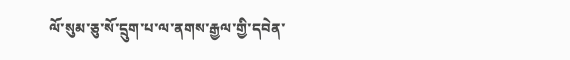ལོ་སུམ་ཅུ་སོ་དྲུག་པ་ལ་ནགས་རྒྱལ་གྱི་དབེན་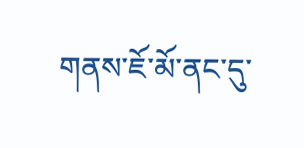གནས་ཇོ་མོ་ནང་དུ་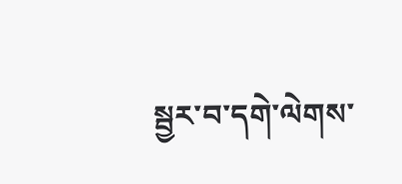སྦྱར་བ་དགེ་ལེགས་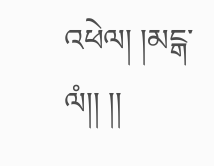འཕེལ། །མངྒ་ལཾ།། །།